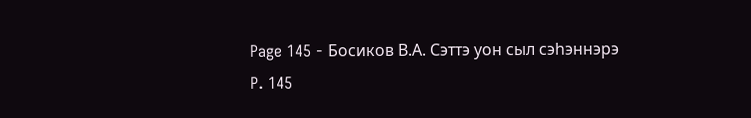Page 145 - Босиков В.А. Сэттэ уон сыл сэһэннэрэ
P. 145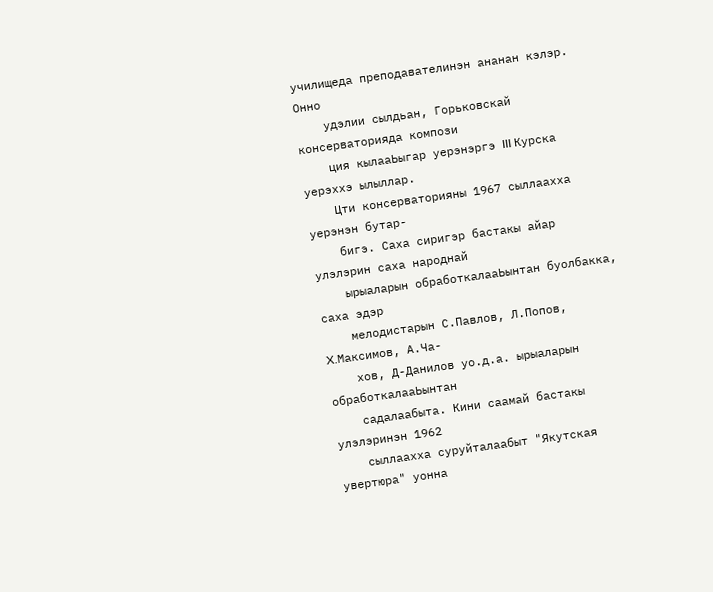училищеда преподавателинэн ананан кэлэр. Онно
    удэлии сылдьан, Горьковскай консерваторияда компози
    ция кылааЬыгар уерэнэргэ III Курска уерэххэ ылыллар.
    Цти консерваторияны 1967 сыллаахха уерэнэн бутар-
    бигэ. Саха сиригэр бастакы айар улэлэрин саха народнай
    ырыаларын обработкалааЬынтан буолбакка, саха эдэр
    мелодистарын С.Павлов, Л.Попов, X.Максимов, А.Ча-
    хов, Д-Данилов уо.д.а. ырыаларын обработкалааЬынтан
    садалаабыта. Кини саамай бастакы улэлэринэн 1962
    сыллаахха суруйталаабыт "Якутская увертюра" уонна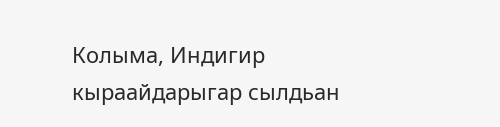Колыма, Индигир кыраайдарыгар сылдьан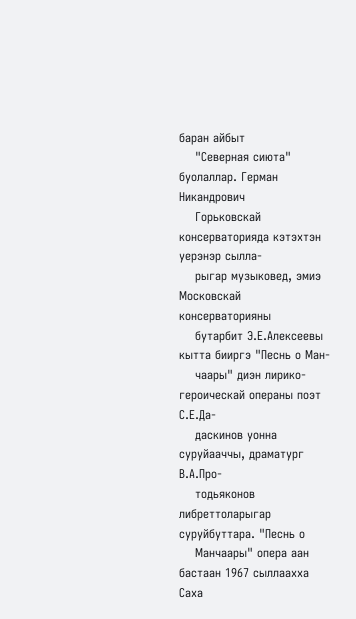баран айбыт
    "Северная сиюта" буолаллар. Герман Никандрович
    Горьковскай консерваторияда кэтэхтэн уерэнэр сылла-
    рыгар музыковед, эмиэ Московскай консерваторияны
    бутарбит Э.Е.Алексеевы кытта бииргэ "Песнь о Ман-
    чаары" диэн лирико-героическай операны поэт С.Е.Да-
    даскинов уонна суруйааччы, драматург В.А.Про-
    тодьяконов либреттоларыгар суруйбуттара. "Песнь о
    Манчаары" опера аан бастаан 1967 сыллаахха Саха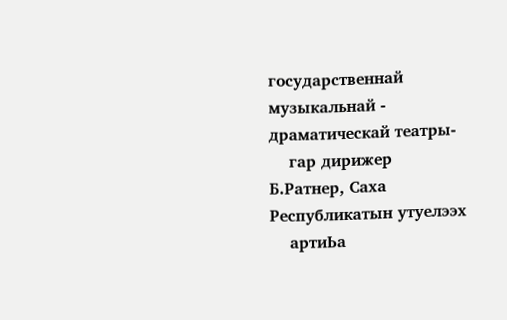государственнай музыкальнай - драматическай театры-
    гар дирижер Б.Ратнер, Саха Республикатын утуелээх
    артиЬа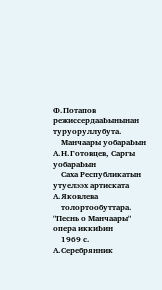Ф.Потапов режиссердааЬынынан туруоруллубута.
    Манчаары уобараЬын А.Н.Готовцев, Саргы уобараЬын
    Саха Республикатын утуелээх артиската А.Яковлева
    толортообуттара. "Песнь о Манчаары" опера иккиЬин
    1969 с. А.Серебрянник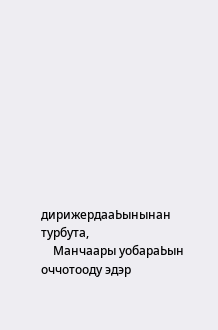дирижердааЬынынан турбута,
    Манчаары уобараЬын оччотооду эдэр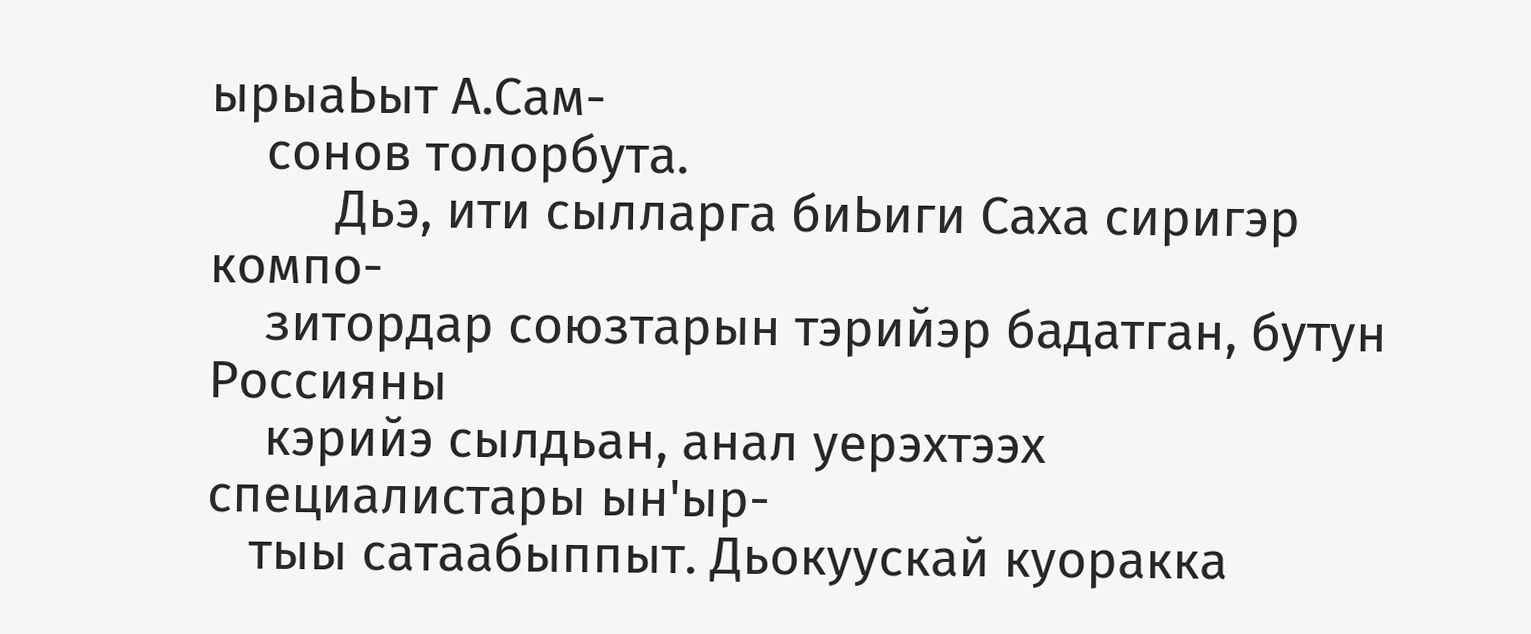ырыаЬыт А.Сам-
    сонов толорбута.
         Дьэ, ити сылларга биЬиги Саха сиригэр компо-
    зитордар союзтарын тэрийэр бадатган, бутун Россияны
    кэрийэ сылдьан, анал уерэхтээх специалистары ын'ыр-
   тыы сатаабыппыт. Дьокуускай куоракка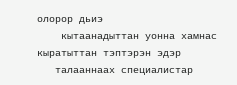олорор дьиэ
    кытаанадыттан уонна хамнас кыратыттан тэптэрэн эдэр
   талааннаах специалистар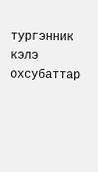тургэнник кэлэ охсубаттар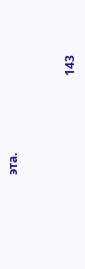эта.


                                 143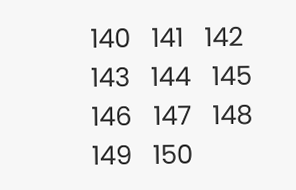140   141   142   143   144   145   146   147   148   149   150